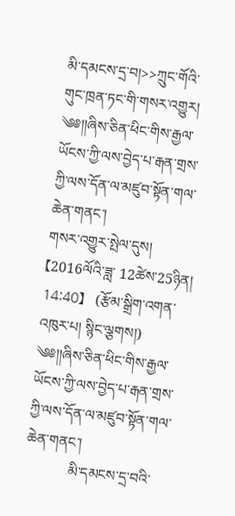མི་དམངས་དྲ་བ།>>ཀྲུང་གོའི་གུང་ཁྲན་ཏང་གི་གསར་འགྱུར།
༄༅།།ཞིས་ཅིན་ཕིང་གིས་རྒྱལ་ཡོངས་ཀྱི་ལས་བྱེད་པ་རྒན་གྲས་ཀྱི་ལས་དོན་ལ་མཛུབ་སྟོན་གལ་ཆེན་གནང་།
གསར་འགྱུར་སྤེལ་དུས།  【2016ལོའི་ཟླ་ 12ཚེས་25ཉིན། 14:40】   (རྩོམ་སྒྲིག་འགན་འཁུར་པ། སྙིང་ལྕགས།)
༄༅།།ཞིས་ཅིན་ཕིང་གིས་རྒྱལ་ཡོངས་ཀྱི་ལས་བྱེད་པ་རྒན་གྲས་ཀྱི་ལས་དོན་ལ་མཛུབ་སྟོན་གལ་ཆེན་གནང་།
            མི་དམངས་དྲ་བའི་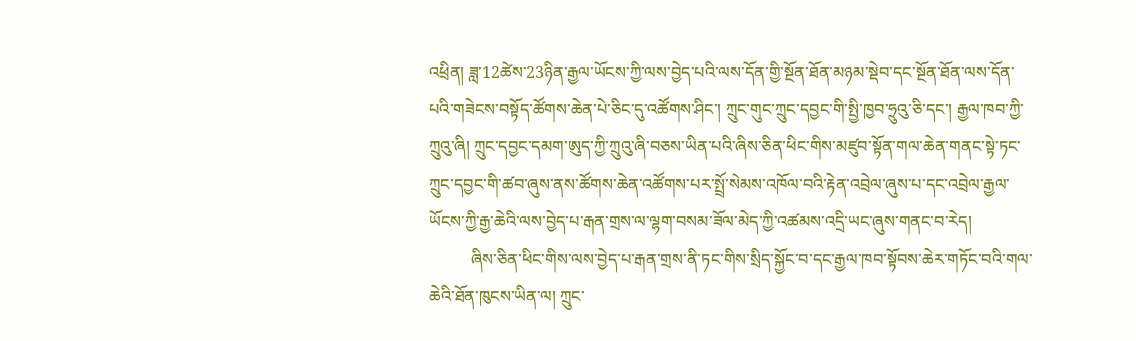འཕྲིན། ཟླ་12ཚེས་23ཉིན་རྒྱལ་ཡོངས་ཀྱི་ལས་བྱེད་པའི་ལས་དོན་གྱི་སྔོན་ཐོན་མཉམ་སྡེབ་དང་སྔོན་ཐོན་ལས་དོན་པའི་གཟེངས་བསྟོད་ཚོགས་ཆེན་པེ་ཅིང་དུ་འཚོགས་ཤིང་། ཀྲུང་གུང་ཀྲུང་དབྱང་གི་སྤྱི་ཁྱབ་ཧྲུའུ་ཅི་དང་། རྒྱལ་ཁབ་ཀྱི་ཀྲུའུ་ཞི། ཀྲུང་དབྱང་དམག་ཨུད་ཀྱི་ཀྲུའུ་ཞི་བཅས་ཡིན་པའི་ཞིས་ཅིན་ཕིང་གིས་མཛུབ་སྟོན་གལ་ཆེན་གནང་སྟེ་ཏང་ཀྲུང་དབྱང་གི་ཚབ་ཞུས་ནས་ཚོགས་ཆེན་འཚོགས་པར་སྤྲོ་སེམས་འཁོལ་བའི་རྟེན་འབྲེལ་ཞུས་པ་དང་འབྲེལ་རྒྱལ་ཡོངས་ཀྱི་རྒྱ་ཆེའི་ལས་བྱེད་པ་རྒན་གྲས་ལ་ལྷག་བསམ་ཟོལ་མེད་ཀྱི་འཚམས་འདྲི་ཡང་ཞུས་གནང་བ་རེད།
          ཞིས་ཅིན་ཕིང་གིས་ལས་བྱེད་པ་རྒན་གྲས་ནི་ཏང་གིས་སྲིད་སྐྱོང་བ་དང་རྒྱལ་ཁབ་སྟོབས་ཆེར་གཏོང་བའི་གལ་ཆེའི་ཐོན་ཁུངས་ཡིན་ལ། ཀྲུང་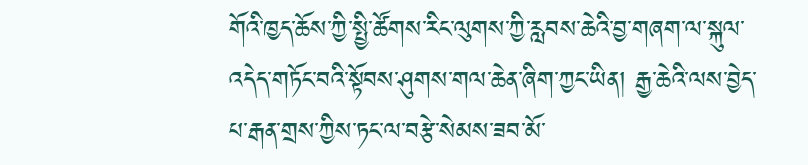གོའི་ཁྱད་ཆོས་ཀྱི་སྤྱི་ཚོགས་རིང་ལུགས་ཀྱི་རླབས་ཆེའི་བྱ་གཞག་ལ་སྐུལ་འདེད་གཏོང་བའི་སྟོབས་ཤུགས་གལ་ཆེན་ཞིག་ཀྱང་ཡིན། རྒྱ་ཆེའི་ལས་བྱེད་པ་རྒན་གྲས་ཀྱིས་ཏང་ལ་བརྩེ་སེམས་ཟབ་མོ་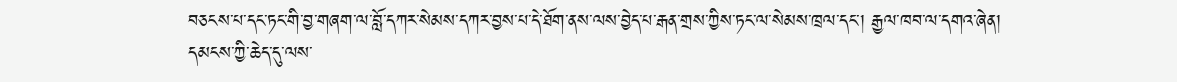བཅངས་པ་དང་ཏང་གི་བྱ་གཞག་ལ་བློ་དཀར་སེམས་དཀར་བྱས་པ་དེ་ཐོག་ནས་ལས་བྱེད་པ་རྒན་གྲས་ཀྱིས་ཏང་ལ་སེམས་ཁྲལ་དང་། རྒྱལ་ཁབ་ལ་དགའ་ཞེན། དམངས་ཀྱི་ཆེད་དུ་ལས་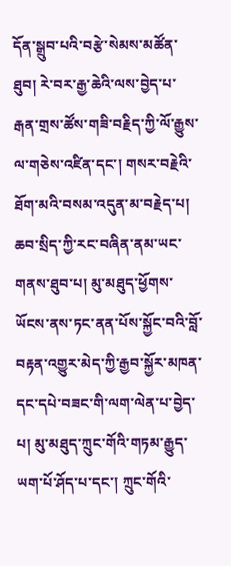དོན་སྒྲུབ་པའི་བརྩེ་སེམས་མཚོན་ཐུབ། རེ་བར་རྒྱ་ཆེའི་ལས་བྱེད་པ་རྒན་གྲས་ཚོས་གཟི་བརྗིད་ཀྱི་ལོ་རྒྱུས་ལ་གཅེས་འཛིན་དང་། གསར་བརྗེའི་ཐོག་མའི་བསམ་འདུན་མ་བརྗེད་པ། ཆབ་སྲིད་ཀྱི་རང་བཞིན་ནམ་ཡང་གནས་ཐུབ་པ། མུ་མཐུད་ཕྱོགས་ཡོངས་ནས་ཏང་ནན་པོས་སྐྱོང་བའི་བློ་བརྟན་འགྱུར་མེད་ཀྱི་རྒྱབ་སྐྱོར་མཁན་དང་དཔེ་བཟང་གི་ལག་ལེན་པ་བྱེད་པ། མུ་མཐུད་ཀྲུང་གོའི་གཏམ་རྒྱུད་ཡག་པོ་ཤོད་པ་དང་། ཀྲུང་གོའི་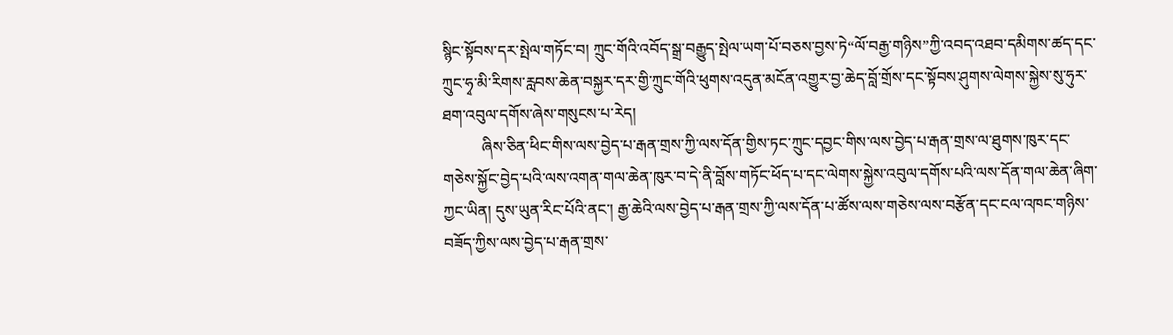སྙིང་སྟོབས་དར་སྤེལ་གཏོང་བ། ཀྲུང་གོའི་འབོད་སྒྲ་བརྒྱུད་སྤེལ་ཡག་པོ་བཅས་བྱས་ཏེ“ལོ་བརྒྱ་གཉིས”ཀྱི་འབད་འཐབ་དམིགས་ཚད་དང་ཀྲུང་ཧྭ་མི་རིགས་རླབས་ཆེན་བསྐྱར་དར་གྱི་ཀྲུང་གོའི་ཕུགས་འདུན་མངོན་འགྱུར་བྱ་ཆེད་བློ་གྲོས་དང་སྟོབས་ཤུགས་ལེགས་སྐྱེས་སུ་ཧུར་ཐག་འབུལ་དགོས་ཞེས་གསུངས་པ་རེད།
          ཞིས་ཅིན་ཕིང་གིས་ལས་བྱེད་པ་རྒན་གྲས་ཀྱི་ལས་དོན་གྱིས་ཏང་ཀྲུང་དབྱང་གིས་ལས་བྱེད་པ་རྒན་གྲས་ལ་ཐུགས་ཁུར་དང་གཅེས་སྐྱོང་བྱེད་པའི་ལས་འགན་གལ་ཆེན་ཁུར་བ་དེ་ནི་བློས་གཏོང་ཕོད་པ་དང་ལེགས་སྐྱེས་འབུལ་དགོས་པའི་ལས་དོན་གལ་ཆེན་ཞིག་ཀྱང་ཡིན། དུས་ཡུན་རིང་པོའི་ནང་། རྒྱ་ཆེའི་ལས་བྱེད་པ་རྒན་གྲས་ཀྱི་ལས་དོན་པ་ཚོས་ལས་གཅེས་ལས་བརྩོན་དང་ངལ་འཁང་གཉིས་བཟོད་ཀྱིས་ལས་བྱེད་པ་རྒན་གྲས་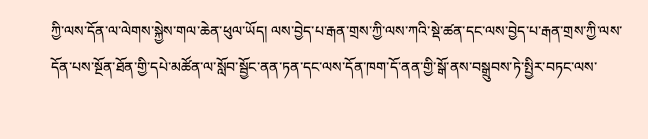ཀྱི་ལས་དོན་ལ་ལེགས་སྐྱེས་གལ་ཆེན་ཕུལ་ཡོད། ལས་བྱེད་པ་རྒན་གྲས་ཀྱི་ལས་ཀའི་སྡེ་ཚན་དང་ལས་བྱེད་པ་རྒན་གྲས་ཀྱི་ལས་དོན་པས་སྔོན་ཐོན་གྱི་དཔེ་མཚོན་ལ་སློབ་སྦྱོང་ནན་ཏན་དང་ལས་དོན་ཁག་དོ་ནན་གྱི་སྒོ་ནས་བསྒྲུབས་ཏེ་སྤྱིར་བཏང་ལས་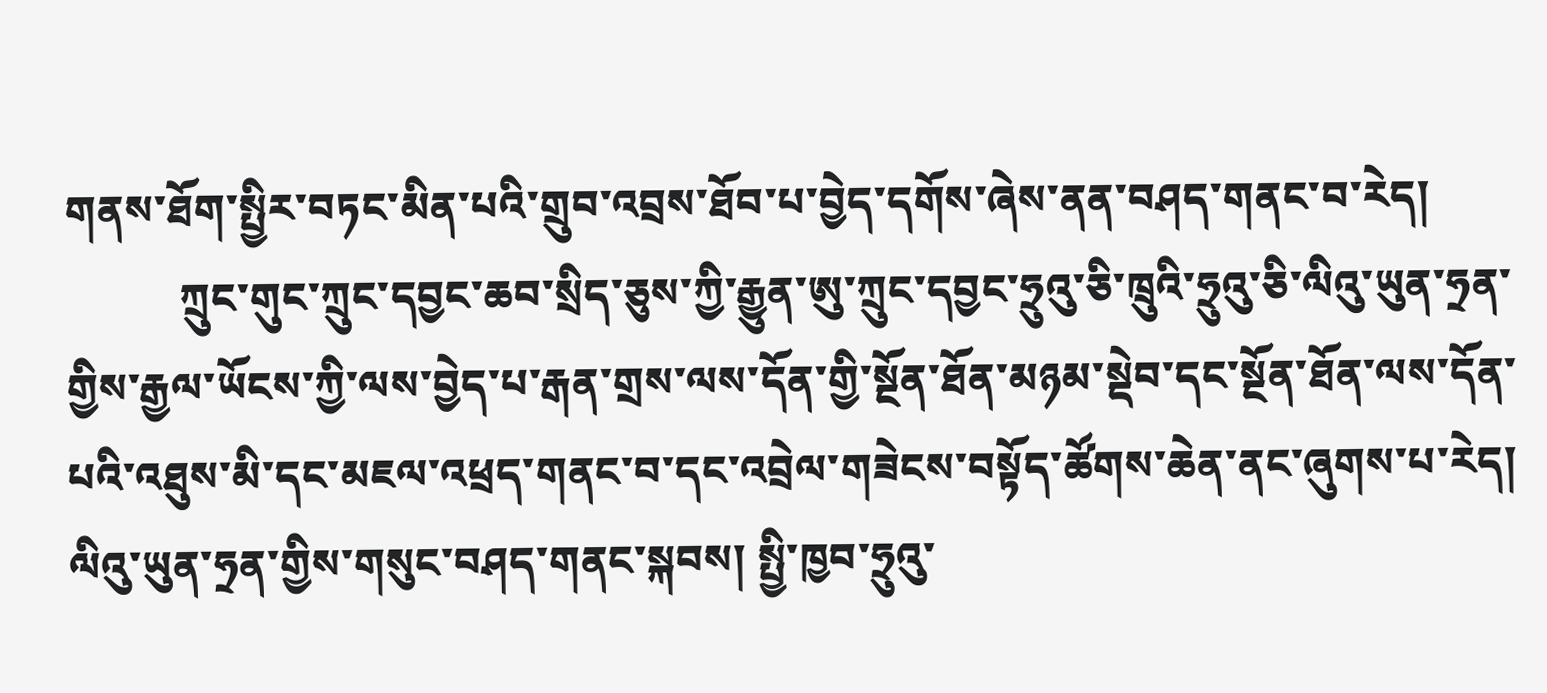གནས་ཐོག་སྤྱིར་བཏང་མིན་པའི་གྲུབ་འབྲས་ཐོབ་པ་བྱེད་དགོས་ཞེས་ནན་བཤད་གནང་བ་རེད།
           ཀྲུང་གུང་ཀྲུང་དབྱང་ཆབ་སྲིད་ཅུས་ཀྱི་རྒྱུན་ཨུ་ཀྲུང་དབྱང་ཧྲུའུ་ཅི་ཁྲུའི་ཧྲུའུ་ཅི་ལིའུ་ཡུན་ཧྲན་གྱིས་རྒྱལ་ཡོངས་ཀྱི་ལས་བྱེད་པ་རྒན་གྲས་ལས་དོན་གྱི་སྔོན་ཐོན་མཉམ་སྡེབ་དང་སྔོན་ཐོན་ལས་དོན་པའི་འཐུས་མི་དང་མཇལ་འཕྲད་གནང་བ་དང་འབྲེལ་གཟེངས་བསྟོད་ཚོགས་ཆེན་ནང་ཞུགས་པ་རེད། ལིའུ་ཡུན་ཧྲན་གྱིས་གསུང་བཤད་གནང་སྐབས། སྤྱི་ཁྱབ་ཧྲུའུ་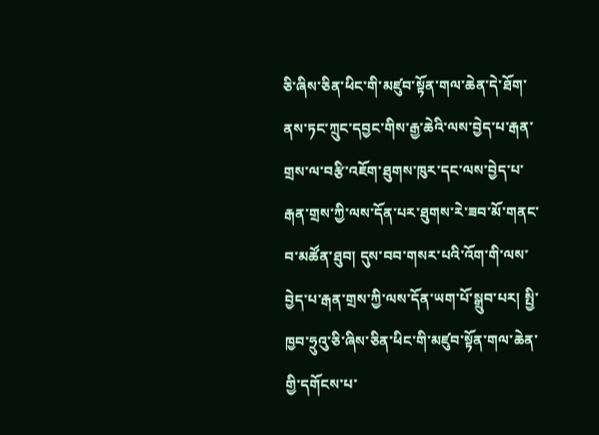ཅི་ཞིས་ཅིན་ཕིང་གི་མཛུབ་སྟོན་གལ་ཆེན་དེ་ཐོག་ནས་ཏང་ཀྲུང་དབྱང་གིས་རྒྱ་ཆེའི་ལས་བྱེད་པ་རྒན་གྲས་ལ་བརྩི་འཇོག་ཐུགས་ཁུར་དང་ལས་བྱེད་པ་རྒན་གྲས་ཀྱི་ལས་དོན་པར་ཐུགས་རེ་ཟབ་མོ་གནང་བ་མཚོན་ཐུབ། དུས་བབ་གསར་པའི་འོག་གི་ལས་བྱེད་པ་རྒན་གྲས་ཀྱི་ལས་དོན་ཡག་པོ་སྒྲུབ་པར། སྤྱི་ཁྱབ་ཧྲུའུ་ཅི་ཞིས་ཅིན་ཕིང་གི་མཛུབ་སྟོན་གལ་ཆེན་གྱི་དགོངས་པ་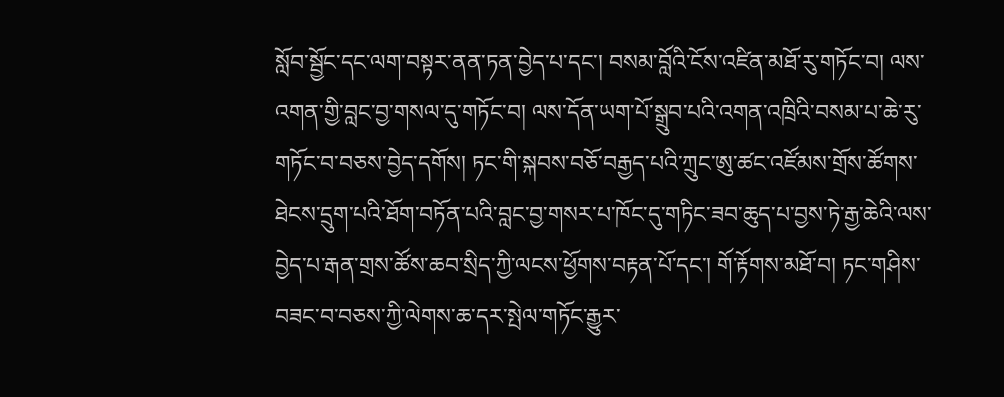སློབ་སྦྱོང་དང་ལག་བསྟར་ནན་ཏན་བྱེད་པ་དང་། བསམ་བློའི་ངོས་འཛིན་མཐོ་རུ་གཏོང་བ། ལས་འགན་གྱི་བླང་བྱ་གསལ་དུ་གཏོང་བ། ལས་དོན་ཡག་པོ་སྒྲུབ་པའི་འགན་འཁྲིའི་བསམ་པ་ཆེ་རུ་གཏོང་བ་བཅས་བྱེད་དགོས། ཏང་གི་སྐབས་བཅོ་བརྒྱད་པའི་ཀྲུང་ཨུ་ཚང་འཛོམས་གྲོས་ཚོགས་ཐེངས་དྲུག་པའི་ཐོག་བཏོན་པའི་བླང་བྱ་གསར་པ་ཁོང་དུ་གཏིང་ཟབ་ཆུད་པ་བྱས་ཏེ་རྒྱ་ཆེའི་ལས་བྱེད་པ་རྒན་གྲས་ཚོས་ཆབ་སྲིད་ཀྱི་ལངས་ཕྱོགས་བརྟན་པོ་དང་། གོ་རྟོགས་མཐོ་བ། ཏང་གཤིས་བཟང་བ་བཅས་ཀྱི་ལེགས་ཆ་དར་སྤེལ་གཏོང་རྒྱུར་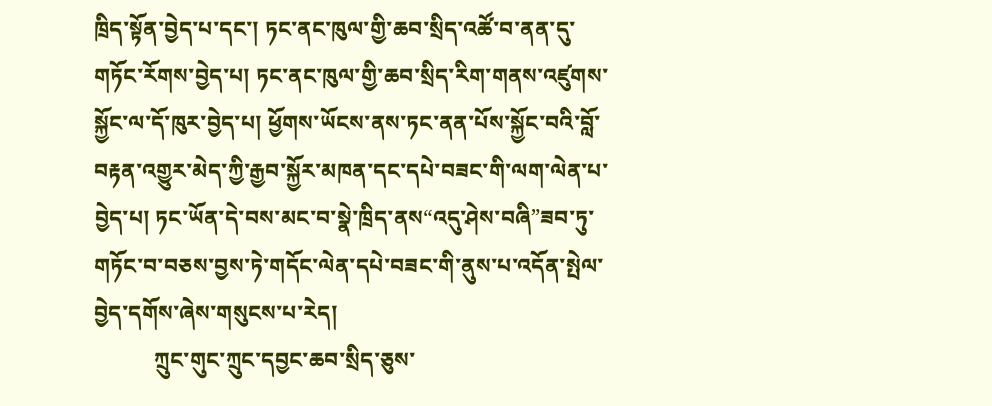ཁྲིད་སྟོན་བྱེད་པ་དང་། ཏང་ནང་ཁུལ་གྱི་ཆབ་སྲིད་འཚོ་བ་ནན་དུ་གཏོང་རོགས་བྱེད་པ། ཏང་ནང་ཁུལ་གྱི་ཆབ་སྲིད་རིག་གནས་འཛུགས་སྐྱོང་ལ་དོ་ཁུར་བྱེད་པ། ཕྱོགས་ཡོངས་ནས་ཏང་ནན་པོས་སྐྱོང་བའི་བློ་བརྟན་འགྱུར་མེད་ཀྱི་རྒྱབ་སྐྱོར་མཁན་དང་དཔེ་བཟང་གི་ལག་ལེན་པ་བྱེད་པ། ཏང་ཡོན་དེ་བས་མང་བ་སྣེ་ཁྲིད་ནས“འདུ་ཤེས་བཞི”ཟབ་ཏུ་གཏོང་བ་བཅས་བྱས་ཏེ་གདོང་ལེན་དཔེ་བཟང་གི་ནུས་པ་འདོན་སྤེལ་བྱེད་དགོས་ཞེས་གསུངས་པ་རེད།
           ཀྲུང་གུང་ཀྲུང་དབྱང་ཆབ་སྲིད་ཅུས་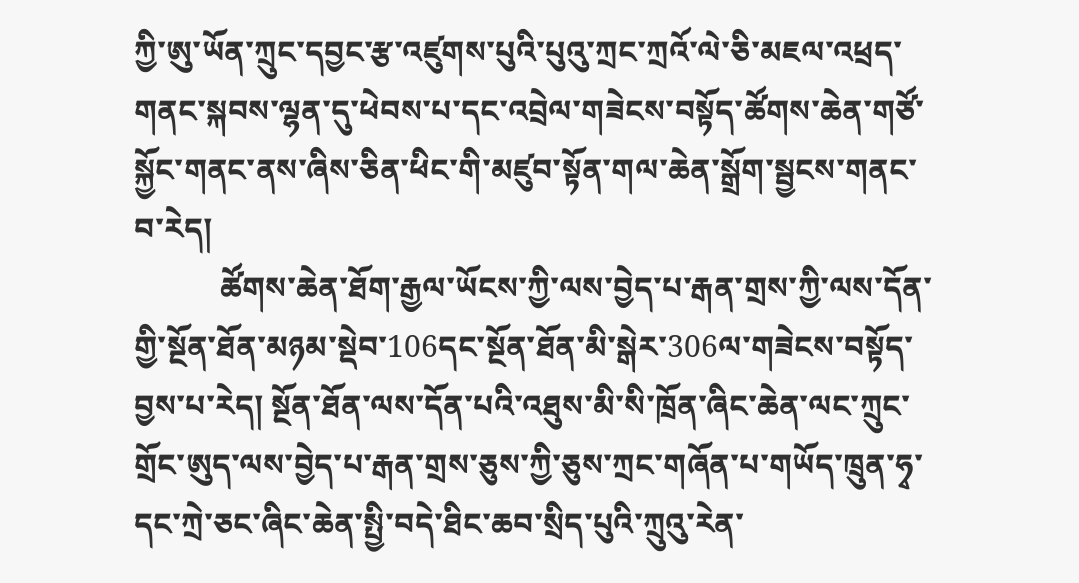ཀྱི་ཨུ་ཡོན་ཀྲུང་དབྱང་རྩ་འཛུགས་པུའི་པུའུ་ཀྲང་ཀྲའོ་ལེ་ཅི་མཇལ་འཕྲད་གནང་སྐབས་ལྷན་དུ་ཕེབས་པ་དང་འབྲེལ་གཟེངས་བསྟོད་ཚོགས་ཆེན་གཙོ་སྐྱོང་གནང་ནས་ཞིས་ཅིན་ཕིང་གི་མཛུབ་སྟོན་གལ་ཆེན་སྒྲོག་སྦྱངས་གནང་བ་རེད།
           ཚོགས་ཆེན་ཐོག་རྒྱལ་ཡོངས་ཀྱི་ལས་བྱེད་པ་རྒན་གྲས་ཀྱི་ལས་དོན་གྱི་སྔོན་ཐོན་མཉམ་སྡེབ་106དང་སྔོན་ཐོན་མི་སྒེར་306ལ་གཟེངས་བསྟོད་བྱས་པ་རེད། སྔོན་ཐོན་ལས་དོན་པའི་འཐུས་མི་སི་ཁྲོན་ཞིང་ཆེན་ལང་ཀྲུང་གྲོང་ཨུད་ལས་བྱེད་པ་རྒན་གྲས་ཅུས་ཀྱི་ཅུས་ཀྲང་གཞོན་པ་གཡོད་ཁྲུན་ཧྭ་དང་ཀྲེ་ཅང་ཞིང་ཆེན་སྤྱི་བདེ་ཐིང་ཆབ་སྲིད་པུའི་ཀྲུའུ་རེན་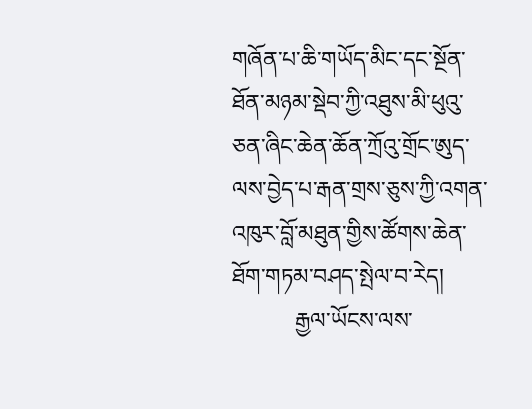གཞོན་པ་ཆི་གཡོད་མིང་དང་སྔོན་ཐོན་མཉམ་སྡེབ་ཀྱི་འཐུས་མི་ཕུའུ་ཅན་ཞིང་ཆེན་ཆོན་ཀྲོའུ་གྲོང་ཨུད་ལས་བྱེད་པ་རྒན་གྲས་ཅུས་ཀྱི་འགན་འཁུར་བློ་མཐུན་གྱིས་ཚོགས་ཆེན་ཐོག་གཏམ་བཤད་སྤེལ་བ་རེད།
           རྒྱལ་ཡོངས་ལས་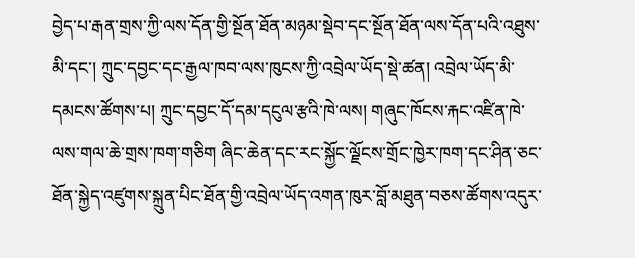བྱེད་པ་རྒན་གྲས་ཀྱི་ལས་དོན་གྱི་སྔོན་ཐོན་མཉམ་སྡེབ་དང་སྔོན་ཐོན་ལས་དོན་པའི་འཐུས་མི་དང་། ཀྲུང་དབྱང་དང་རྒྱལ་ཁབ་ལས་ཁུངས་ཀྱི་འབྲེལ་ཡོད་སྡེ་ཚན། འབྲེལ་ཡོད་མི་དམངས་ཚོགས་པ། ཀྲུང་དབྱང་དོ་དམ་དངུལ་རྩའི་ཁེ་ལས། གཞུང་ཁོངས་རྐང་འཛིན་ཁེ་ལས་གལ་ཆེ་གྲས་ཁག་གཅིག ཞིང་ཆེན་དང་རང་སྐྱོང་ལྗོངས་གྲོང་ཁྱེར་ཁག་དང་ཤིན་ཅང་ཐོན་སྐྱེད་འཛུགས་སྐྲུན་པིང་ཐོན་གྱི་འབྲེལ་ཡོད་འགན་ཁུར་བློ་མཐུན་བཅས་ཚོགས་འདུར་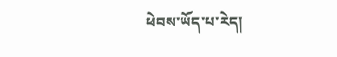ཕེབས་ཡོད་པ་རེད།